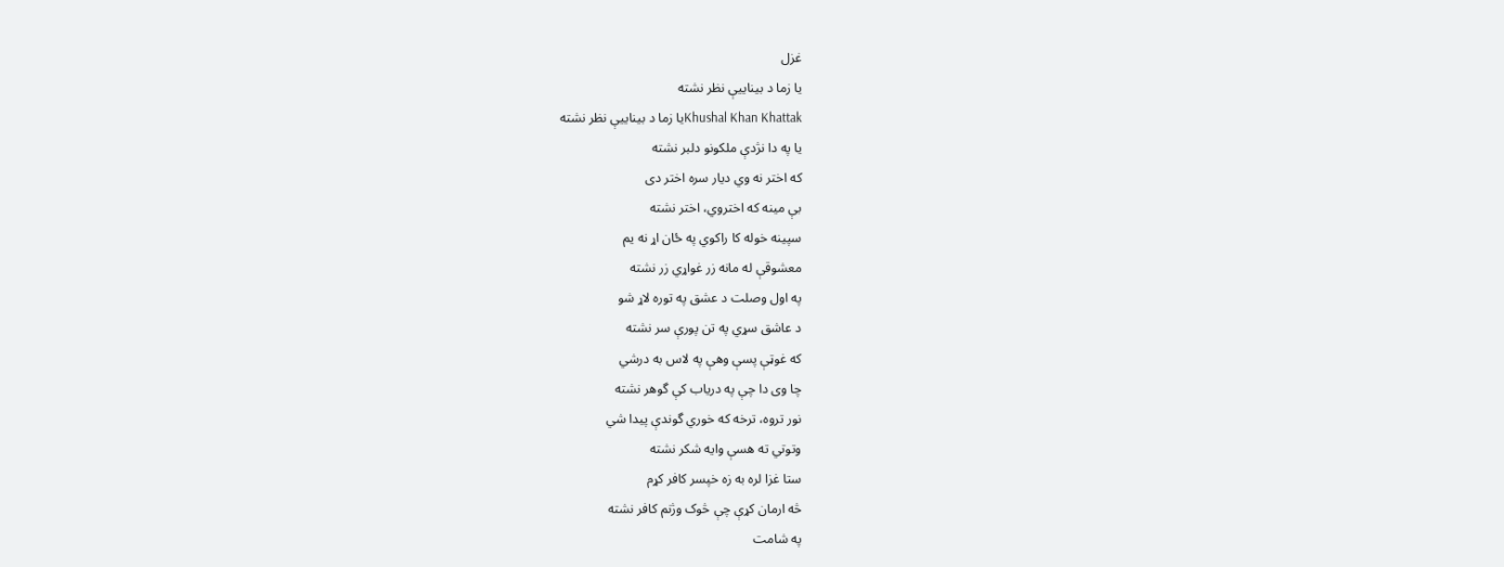غزل
يا زما د بيناييې نظر نشته
Khushal Khan Khattakيا زما د بيناييې نظر نشته
يا په دا نژدې ملکونو دلبر نشته
که اختر نه وي ديار سره اختر دی
بې مينه که اختروي، اختر نشته
سپينه خوله کا راکوي په ځان اړ نه يم
معشوقې له مانه زر غواړي زر نشته
په اول وصلت د عشق په توره لاړ شو
د عاشق سړي په تن پورې سر نشته
که غوټې پسې وهې په لاس به درشي
چا وی دا چې په درياب کې گوهر نشته
نور تروه، ترخه که خوري گوندې پيدا شي
وتوتي ته هسې وايه شکر نشته
ستا غزا لره به زه خپسر کافر کړم
څه ارمان کړې چې څوک وژنم کافر نشته
په شامت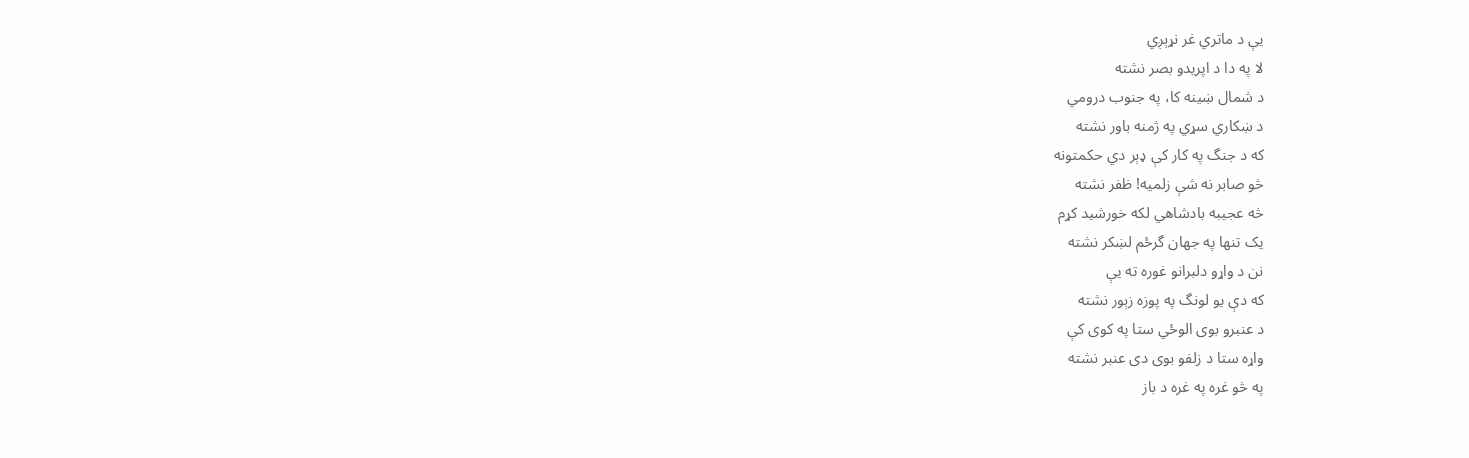يې د ماتري غر نړېږي
لا په دا د اپريدو بصر نشته
د شمال ښينه کا، په جنوب درومي
د ښکاري سړي په ژمنه باور نشته
که د جنگ په کار کې ډېر دي حکمتونه
څو صابر نه شې زلميه! ظفر نشته
څه عجيبه بادشاهي لکه خورشيد کړم
يک تنها په جهان گرځم لښکر نشته
نن د واړو دلبرانو غوره ته يې
که دې يو لونگ په پوزه زېور نشته
د عنبرو بوی الوځي ستا په کوی کې
واړه ستا د زلفو بوی دی عنبر نشته
په څو غره په غره د باز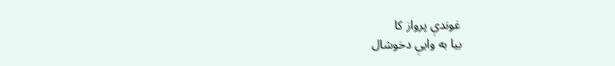غوندې پرواز کا
بيا به وايې دخوشال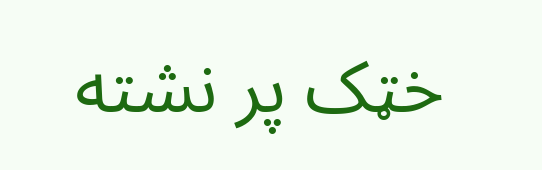خټک پر نشته